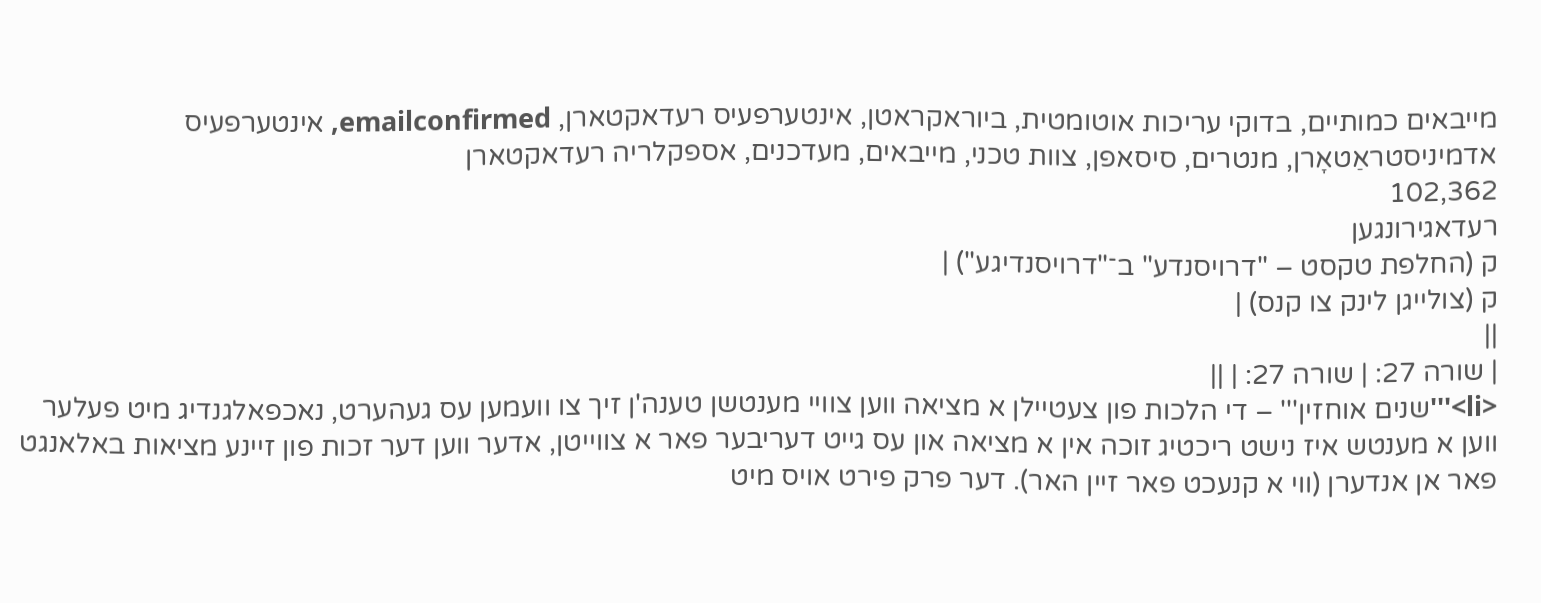מייבאים כמותיים, בדוקי עריכות אוטומטית, ביוראקראטן, אינטערפעיס רעדאקטארן, emailconfirmed, אינטערפעיס אדמיניסטראַטאָרן, מנטרים, סיסאפן, צוות טכני, מייבאים, מעדכנים, אספקלריה רעדאקטארן
102,362
רעדאגירונגען
ק (החלפת טקסט – "דרויסנדע" ב־"דרויסנדיגע") |
ק (צולייגן לינק צו קנס) |
||
| שורה 27: | שורה 27: | ||
<li>'''שנים אוחזין''' – די הלכות פון צעטיילן א מציאה ווען צוויי מענטשן טענה'ן זיך צו וועמען עס געהערט, נאכפאלגנדיג מיט פעלער ווען א מענטש איז נישט ריכטיג זוכה אין א מציאה און עס גייט דעריבער פאר א צווייטן, אדער ווען דער זכות פון זיינע מציאות באלאנגט פאר אן אנדערן (ווי א קנעכט פאר זיין האר). דער פרק פירט אויס מיט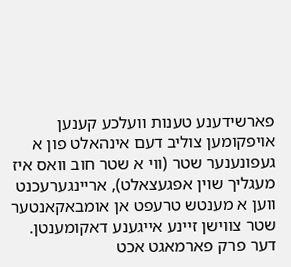פארשידענע טענות וועלכע קענען אויפקומען צוליב דעם אינהאלט פון א געפונענער שטר (ווי א שטר חוב וואס איז מעגליך שוין אפגעצאלט), אריינגערעכנט ווען א מענטש טרעפט אן אומבאקאנטער שטר צווישן זיינע אייגענע דאקומענטן. דער פרק פארמאגט אכט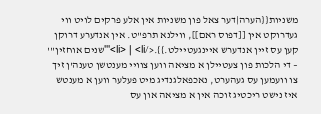משניות{{הערה|דער צאל פון משניות אין אלע פרקים לויט ווי געדרוקט אין [[דפוס ראם]], ווילנא תרפ"ט. אין אנדערע דרוקן קען עס זיין אנדערש איינגעטיילט.}}.</li> | <li>'''שנים אוחזין''' – די הלכות פון צעטיילן א מציאה ווען צוויי מענטשן טענה'ן זיך צו וועמען עס געהערט, נאכפאלגנדיג מיט פעלער ווען א מענטש איז נישט ריכטיג זוכה אין א מציאה און עס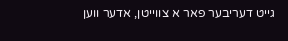גייט דעריבער פאר א צווייטן, אדער ווען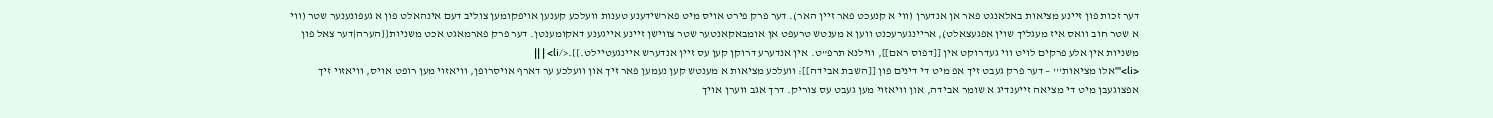דער זכות פון זיינע מציאות באלאנגט פאר אן אנדערן (ווי א קנעכט פאר זיין האר). דער פרק פירט אויס מיט פארשידענע טענות וועלכע קענען אויפקומען צוליב דעם אינהאלט פון א געפונענער שטר (ווי א שטר חוב וואס איז מעגליך שוין אפגעצאלט), אריינגערעכנט ווען א מענטש טרעפט אן אומבאקאנטער שטר צווישן זיינע אייגענע דאקומענטן. דער פרק פארמאגט אכט משניות{{הערה|דער צאל פון משניות אין אלע פרקים לויט ווי געדרוקט אין [[דפוס ראם]], ווילנא תרפ"ט. אין אנדערע דרוקן קען עס זיין אנדערש איינגעטיילט.}}.</li> | ||
<li>'''אלו מציאות''' – דער פרק געבט זיך אפ מיט די דינים פון [[השבת אבידה]]: וועלכע מציאות א מענטש קען נעמען פאר זיך און וועלכע ער דארף אויסרופן, וויאזוי מען רופט אויס, וויאזוי זיך אפצוגעבן מיט די מציאה זייענדיג א שומר אבידה, און וויאזוי מען געבט עס צוריק. דרך אגב ווערן אויך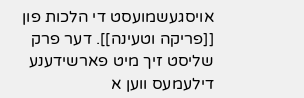אויסגעשמועסט די הלכות פון [[פריקה וטעינה]]. דער פרק שליסט זיך מיט פארשידענע דילעמעס ווען א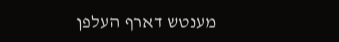מענטש דארף העלפן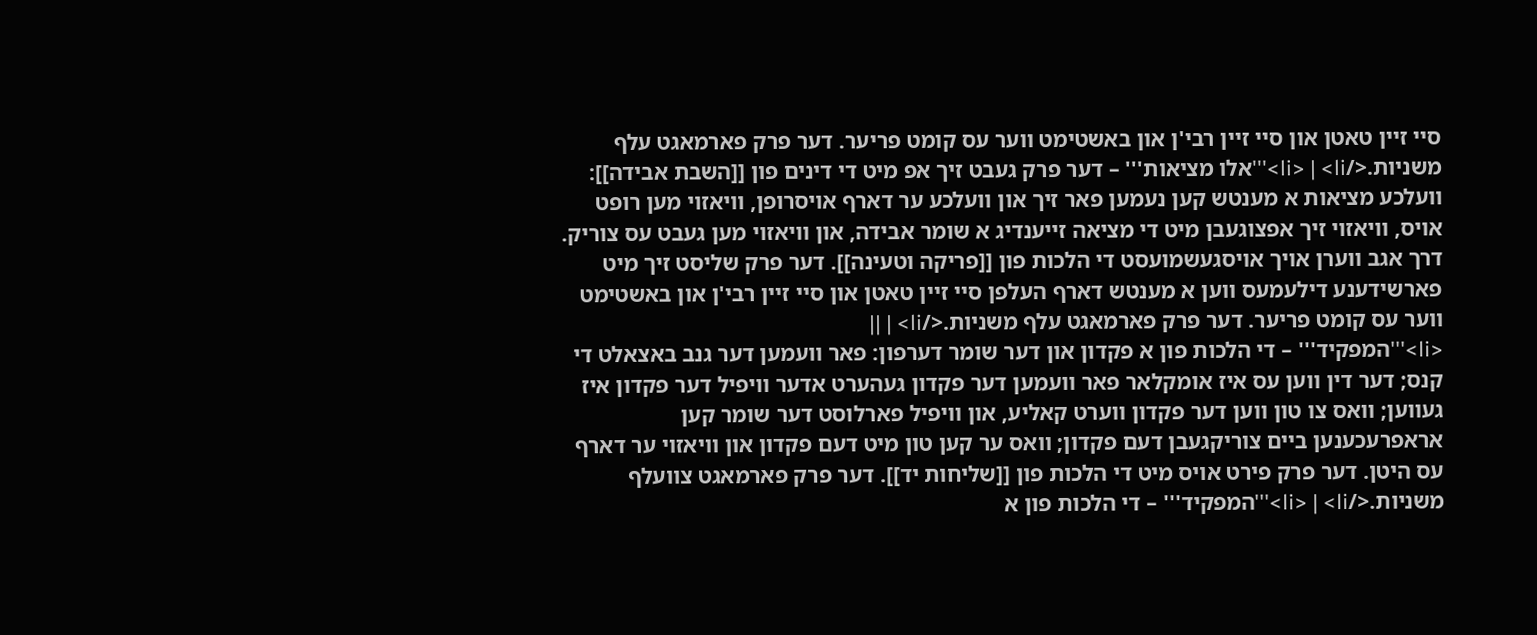סיי זיין טאטן און סיי זיין רבי'ן און באשטימט ווער עס קומט פריער. דער פרק פארמאגט עלף משניות.</li> | <li>'''אלו מציאות''' – דער פרק געבט זיך אפ מיט די דינים פון [[השבת אבידה]]: וועלכע מציאות א מענטש קען נעמען פאר זיך און וועלכע ער דארף אויסרופן, וויאזוי מען רופט אויס, וויאזוי זיך אפצוגעבן מיט די מציאה זייענדיג א שומר אבידה, און וויאזוי מען געבט עס צוריק. דרך אגב ווערן אויך אויסגעשמועסט די הלכות פון [[פריקה וטעינה]]. דער פרק שליסט זיך מיט פארשידענע דילעמעס ווען א מענטש דארף העלפן סיי זיין טאטן און סיי זיין רבי'ן און באשטימט ווער עס קומט פריער. דער פרק פארמאגט עלף משניות.</li> | ||
<li>'''המפקיד''' – די הלכות פון א פקדון און דער שומר דערפון: פאר וועמען דער גנב באצאלט די קנס; דער דין ווען עס איז אומקלאר פאר וועמען דער פקדון געהערט אדער וויפיל דער פקדון איז געווען; וואס צו טון ווען דער פקדון ווערט קאליע, און וויפיל פארלוסט דער שומר קען אראפרעכענען ביים צוריקגעבן דעם פקדון; וואס ער קען טון מיט דעם פקדון און וויאזוי ער דארף עס היטן. דער פרק פירט אויס מיט די הלכות פון [[שליחות יד]]. דער פרק פארמאגט צוועלף משניות.</li> | <li>'''המפקיד''' – די הלכות פון א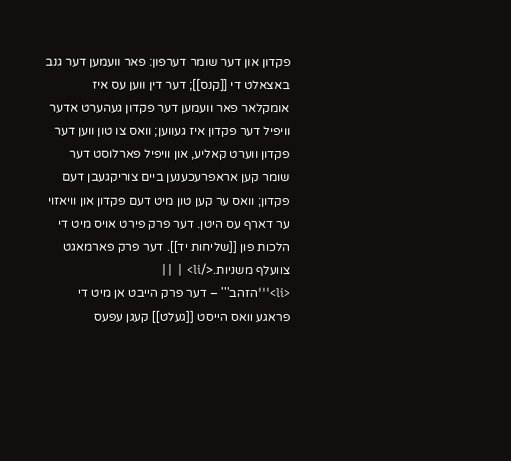פקדון און דער שומר דערפון: פאר וועמען דער גנב באצאלט די [[קנס]]; דער דין ווען עס איז אומקלאר פאר וועמען דער פקדון געהערט אדער וויפיל דער פקדון איז געווען; וואס צו טון ווען דער פקדון ווערט קאליע, און וויפיל פארלוסט דער שומר קען אראפרעכענען ביים צוריקגעבן דעם פקדון; וואס ער קען טון מיט דעם פקדון און וויאזוי ער דארף עס היטן. דער פרק פירט אויס מיט די הלכות פון [[שליחות יד]]. דער פרק פארמאגט צוועלף משניות.</li> | ||
<li>'''הזהב''' – דער פרק הייבט אן מיט די פראגע וואס הייסט [[געלט]] קעגן עפעס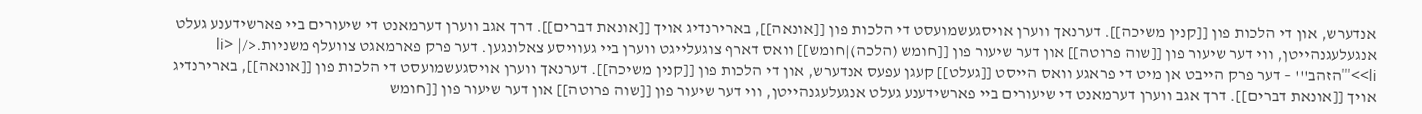אנדערש, און די הלכות פון [[קנין משיכה]]. דערנאך ווערן אויסגעשמועסט די הלכות פון [[אונאה]], בארירנדיג אויך [[אונאת דברים]]. דרך אגב ווערן דערמאנט די שיעורים ביי פארשידענע געלט אנגעלעגנהייטן, ווי דער שיעור פון [[שוה פרוטה]] און דער שיעור פון [[חומש (הלכה)|חומש]] וואס דארף צוגעלייגט ווערן ביי געוויסע צאלונגען. דער פרק פארמאגט צוועלף משניות.</li> | <li>'''הזהב''' – דער פרק הייבט אן מיט די פראגע וואס הייסט [[געלט]] קעגן עפעס אנדערש, און די הלכות פון [[קנין משיכה]]. דערנאך ווערן אויסגעשמועסט די הלכות פון [[אונאה]], בארירנדיג אויך [[אונאת דברים]]. דרך אגב ווערן דערמאנט די שיעורים ביי פארשידענע געלט אנגעלעגנהייטן, ווי דער שיעור פון [[שוה פרוטה]] און דער שיעור פון [[חומש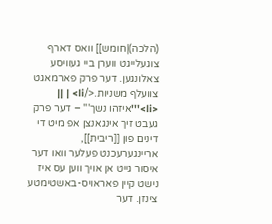(הלכה)|חומש]] וואס דארף צוגעלייגט ווערן ביי געוויסע צאלונגען. דער פרק פארמאגט צוועלף משניות.</li> | ||
<li>'''איזהו נשך''' – דער פרק געבט זיך אינגאנצן אפ מיט די דינים פון [[ריבית]], אריינגערעכנט פעלער וואו דער איסור גייט אן אויך ווען עס איז נישט קיין פאראויס-באשטימטע צינזן. דער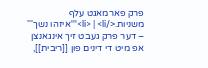פרק פארמאגט עלף משניות.</li> | <li>'''איזהו נשך''' – דער פרק געבט זיך אינגאנצן אפ מיט די דינים פון [[ריבית]],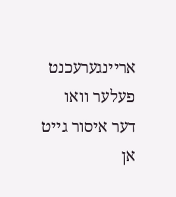אריינגערעכנט פעלער וואו דער איסור גייט אן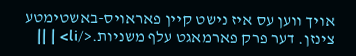אויך ווען עס איז נישט קיין פאראויס-באשטימטע צינזן. דער פרק פארמאגט עלף משניות.</li> | ||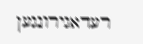רעדאגירונגען